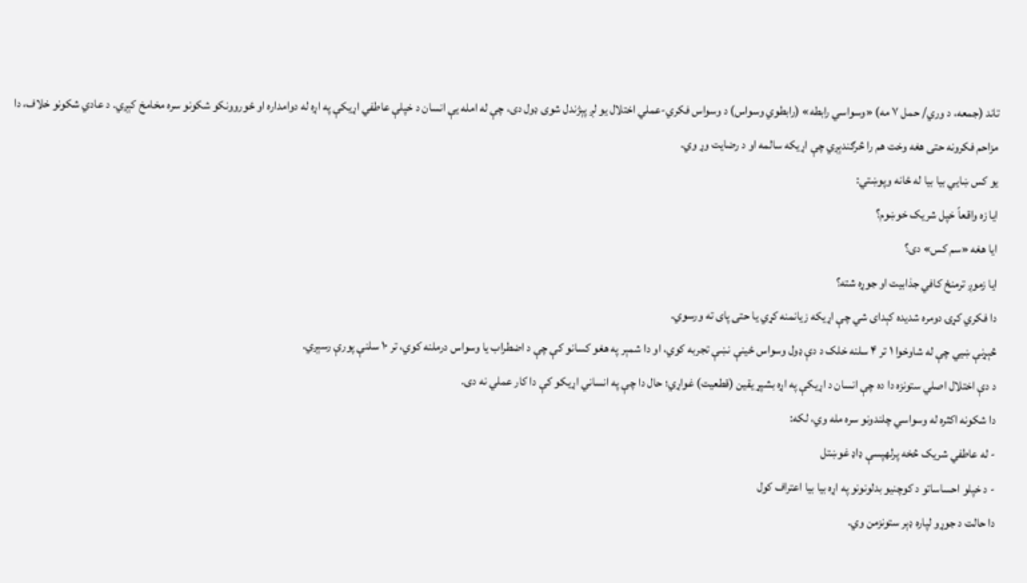تاند (جمعه، د وري/ حمل ۷ مه) «وسواسي رابطه» (رابطوي وسواس) د وسواس فکري-عملي اختلال یو لږ پېژندل شوی ډول دی، چې له امله یې انسان د خپلې عاطفي اړیکې په اړه له دوامداره او ځوروونکو شکونو سره مخامخ کېږي. د عادي شکونو خلاف، دا مزاحم فکرونه حتی هغه وخت هم را څرګندېږي چې اړیکه سالمه او د رضایت وړ وي.
یو کس ښايي بیا بیا له ځانه وپوښتي:
ایا زه واقعاً خپل شریک خوښوم؟
ایا هغه «سم کس» دی؟
ایا زموږ ترمنځ کافي جذابیت او جوړه شته؟
دا فکري کړۍ دومره شدیده کېدای شي چې اړیکه زیانمنه کړي یا حتی پای ته ورسوي.
څېړنې ښيي چې له شاوخوا ۱ تر ۴ سلنه خلک د دې ډول وسواس ځینې نښې تجربه کوي، او دا شمېر په هغو کسانو کې چې د اضطراب یا وسواس درملنه کوي، تر ۱۰ سلنې پورې رسېږي.
د دې اختلال اصلي ستونزه دا ده چې انسان د اړیکې په اړه بشپړ یقین (قطعیت) غواړي؛ حال دا چې په انساني اړیکو کې دا کار عملي نه دی.
دا شکونه اکثره له وسواسي چلندونو سره مله وي، لکه:
- له عاطفي شریک څخه پرلهپسې ډاډ غوښتل
- د خپلو احساساتو د کوچنیو بدلونونو په اړه بیا بیا اعتراف کول
دا حالت د جوړو لپاره ډېر ستونزمن وي.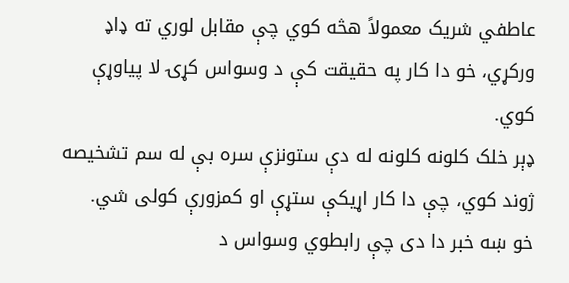عاطفي شریک معمولاً هڅه کوي چې مقابل لوري ته ډاډ ورکړي، خو دا کار په حقیقت کې د وسواس کړۍ لا پیاوړې کوي.
ډېر خلک کلونه کلونه له دې ستونزې سره بې له سم تشخیصه ژوند کوي، چې دا کار اړیکې ستړې او کمزورې کولی شي.
خو ښه خبر دا دی چې رابطوي وسواس د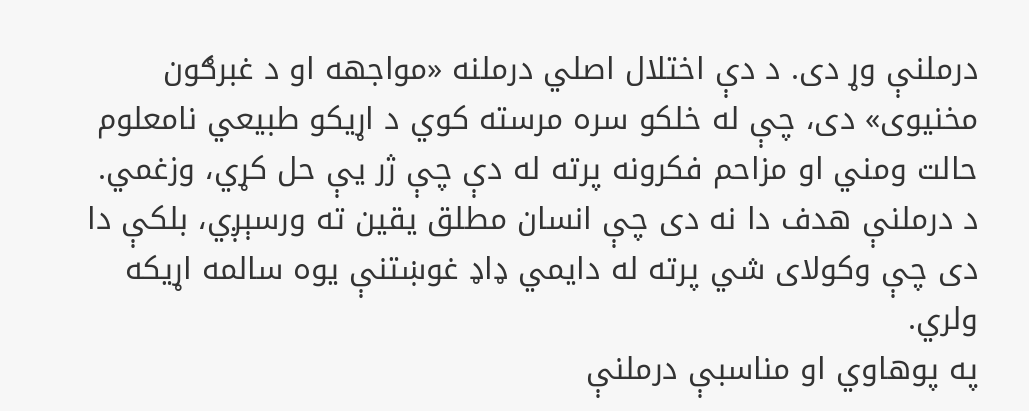درملنې وړ دی. د دې اختلال اصلي درملنه «مواجهه او د غبرګون مخنیوی» دی، چې له خلکو سره مرسته کوي د اړیکو طبیعي نامعلوم حالت ومني او مزاحم فکرونه پرته له دې چې ژر یې حل کړي، وزغمي.
د درملنې هدف دا نه دی چې انسان مطلق یقین ته ورسېږي، بلکې دا دی چې وکولای شي پرته له دایمي ډاډ غوښتنې یوه سالمه اړیکه ولري.
په پوهاوي او مناسبې درملنې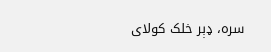سره، ډېر خلک کولای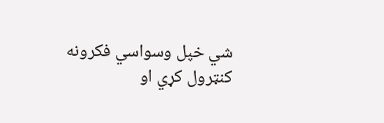شي خپل وسواسي فکرونه کنټرول کړي او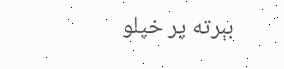بېرته پر خپلو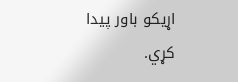اړیکو باور پیدا کړي.